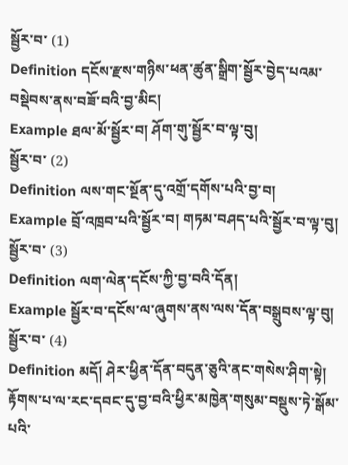སྦྱོར་བ་ (1)
Definition དངོས་རྫས་གཉིས་ཕན་ཚུན་སྒྲིག་སྦྱོར་བྱེད་པའམ་བསྡེབས་ནས་བཟོ་བའི་བྱ་མིང།
Example ཐལ་མོ་སྦྱོར་བ། ཤོག་གུ་སྦྱོར་བ་ལྟ་བུ།
སྦྱོར་བ་ (2)
Definition ལས་གང་སྔོན་དུ་འགྲོ་དགོས་པའི་བྱ་བ།
Example བྲོ་འཁྲབ་པའི་སྦྱོར་བ། གཏམ་བཤད་པའི་སྦྱོར་བ་ལྟ་བུ།
སྦྱོར་བ་ (3)
Definition ལག་ལེན་དངོས་ཀྱི་བྱ་བའི་དོན།
Example སྦྱོར་བ་དངོས་ལ་ཞུགས་ནས་ལས་དོན་བསྒྲུབས་ལྟ་བུ།
སྦྱོར་བ་ (4)
Definition མདོ། ཤེར་ཕྱིན་དོན་བདུན་ཅུའི་ནང་གསེས་ཤིག་སྟེ། རྟོགས་པ་ལ་རང་དབང་དུ་བྱ་བའི་ཕྱིར་མཁྱེན་གསུམ་བསྡུས་ཏེ་སྒོམ་པའི་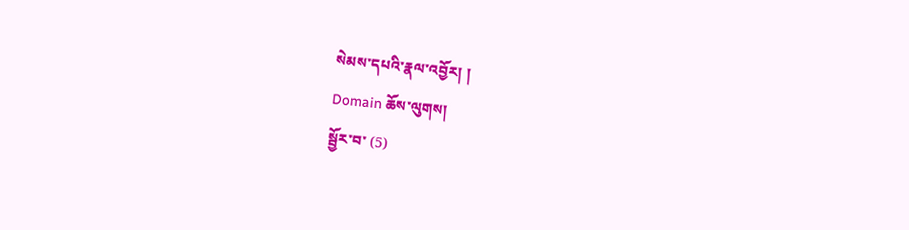སེམས་དཔའི་རྣལ་འབྱོར། །
Domain ཆོས་ལུགས།
སྦྱོར་བ་ (5)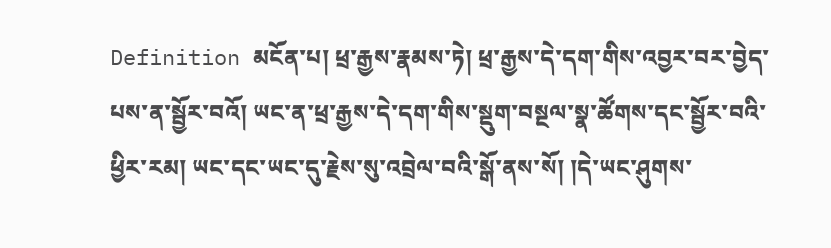Definition མངོན་པ། ཕྲ་རྒྱས་རྣམས་ཏེ། ཕྲ་རྒྱས་དེ་དག་གིས་འབྱར་བར་བྱེད་པས་ན་སྦྱོར་བའོ། ཡང་ན་ཕྲ་རྒྱས་དེ་དག་གིས་སྡུག་བསྔལ་སྣ་ཚོགས་དང་སྦྱོར་བའི་ཕྱིར་རམ། ཡང་དང་ཡང་དུ་རྗེས་སུ་འབྲེལ་བའི་སྒོ་ནས་སོ། །དེ་ཡང་ཤུགས་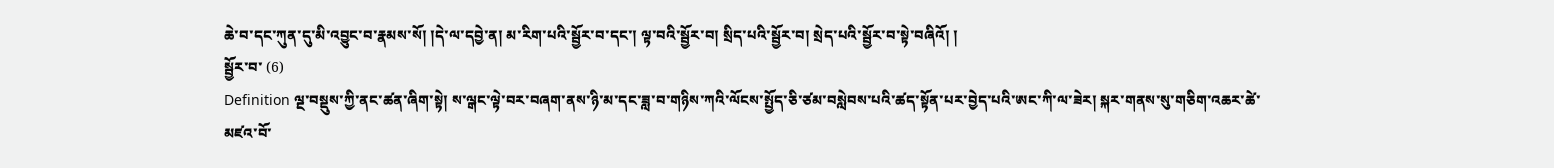ཆེ་བ་དང་ཀུན་དུ་མི་འབྱུང་བ་རྣམས་སོ། །དེ་ལ་དབྱེ་ན། མ་རིག་པའི་སྦྱོར་བ་དང་། ལྟ་བའི་སྦྱོར་བ། སྲིད་པའི་སྦྱོར་བ། སྲེད་པའི་སྦྱོར་བ་སྟེ་བཞིའོ། །
སྦྱོར་བ་ (6)
Definition ལྔ་བསྡུས་ཀྱི་ནང་ཚན་ཞིག་སྟེ། ས་ལྒང་ལྟེ་བར་བཞག་ནས་ཉི་མ་དང་ཟླ་བ་གཉིས་ཀའི་ལོངས་སྤྱོད་ཅི་ཙམ་བསླེབས་པའི་ཚད་སྟོན་པར་བྱེད་པའི་ཨང་ཀི་ལ་ཟེར། སྐར་གནས་སུ་གཅིག་འཆར་ཚེ་མཛའ་བོ་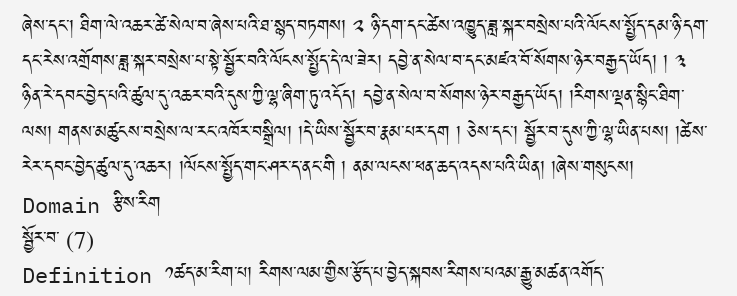ཞེས་དང་། ཐིག་ལེ་འཆར་ཚེ་སེལ་བ་ཞེས་པའི་ཐ་སྙད་བཏགས། ༢ ཉི་དག་དང་ཚེས་འཁྱུད་ཟླ་སྐར་བསྲེས་པའི་ལོངས་སྤྱོད་དམ་ཉི་དག་དང་རེས་འགྲོགས་ཟླ་སྐར་བསྲེས་པ་སྟེ་སྦྱོར་བའི་ལོངས་སྤྱོད་དེ་ལ་ཟེར། དབྱེ་ན་སེལ་བ་དང་མཛའ་བོ་སོགས་ཉེར་བརྒྱད་ཡོད། ། ༣ ཉིན་རེ་དབང་བྱེད་པའི་ཚུལ་དུ་འཆར་བའི་དུས་ཀྱི་ལྷ་ཞིག་ཏུ་འདོད། དབྱེ་ན་སེལ་བ་སོགས་ཉེར་བརྒྱད་ཡོད། །རིགས་ལྡན་སྙིང་ཐིག་ལས། གནས་མཚུངས་བསྲེས་ལ་རང་འཁོར་བསྒྲིལ། །དེ་ཡིས་སྦྱོར་བ་རྣམ་པར་དག ། ཅེས་དང་། སྦྱོར་བ་དུས་ཀྱི་ལྷ་ཡིན་པས། །ཚེས་རེར་དབང་བྱེད་ཚུལ་དུ་འཆར། །ལོངས་སྤྱོད་གང་ཤར་ད་ནང་གི ། ནམ་ལངས་ཕན་ཆད་འདས་པའི་ཡིན། །ཞེས་གསུངས།
Domain རྩིས་རིག
སྦྱོར་བ་ (7)
Definition ༡ཚད་མ་རིག་པ། རིགས་ལམ་གྱིས་རྩོད་པ་བྱེད་སྐབས་རིགས་པའམ་རྒྱུ་མཚན་འགོད་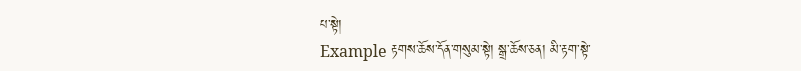པ་སྟེ།
Example རྟགས་ཆོས་དོན་གསུམ་སྟེ། སྒྲ་ཆོས་ཅན། མི་རྟག་སྟེ་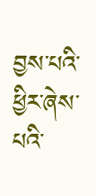བྱས་པའི་ཕྱིར་ཞེས་པའི་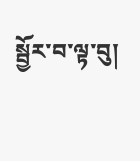སྦྱོར་བ་ལྟ་བུ།